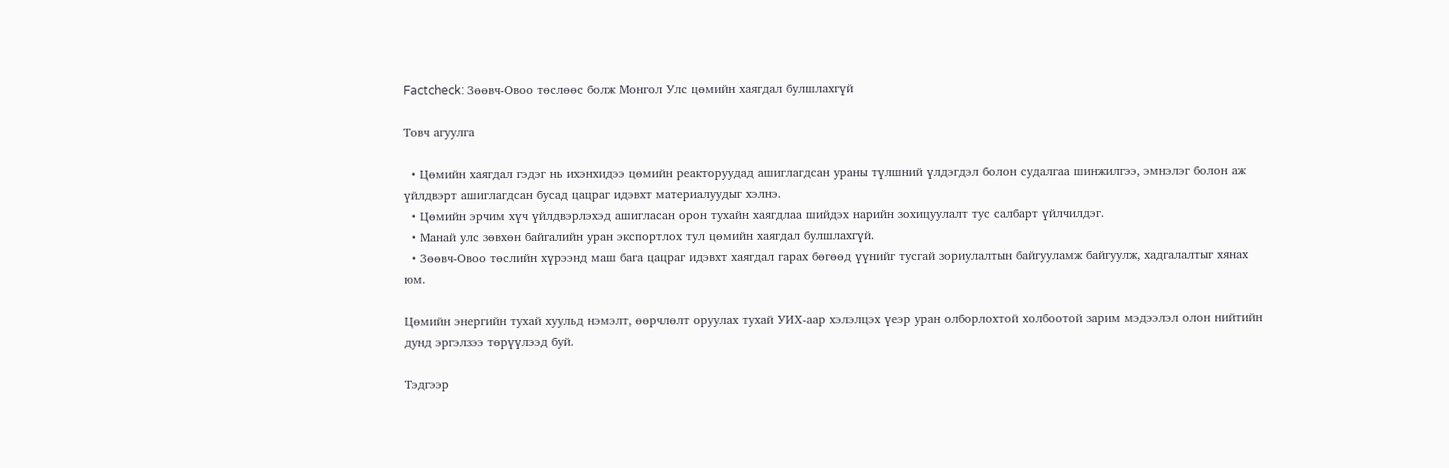Factcheck: Зөөвч-Овоо төслөөс болж Монгол Улс цөмийн хаягдал булшлахгүй

Товч агуулга

  • Цөмийн хаягдал гэдэг нь ихэнхидээ цөмийн реакторуудад ашиглагдсан ураны түлшний үлдэгдэл болон судалгаа шинжилгээ, эмнэлэг болон аж үйлдвэрт ашиглагдсан бусад цацраг идэвхт материалуудыг хэлнэ.
  • Цөмийн эрчим хүч үйлдвэрлэхэд ашигласан орон тухайн хаягдлаа шийдэх нарийн зохицуулалт тус салбарт үйлчилдэг.
  • Манай улс зөвхөн байгалийн уран экспортлох тул цөмийн хаягдал булшлахгүй.
  • Зөөвч-Овоо төслийн хүрээнд маш бага цацраг идэвхт хаягдал гарах бөгөөд үүнийг тусгай зориулалтын байгууламж байгуулж, хадгалалтыг хянах юм.

Цөмийн энергийн тухай хуульд нэмэлт, өөрчлөлт оруулах тухай УИХ-аар хэлэлцэх үеэр уран олборлохтой холбоотой зарим мэдээлэл олон нийтийн дунд эргэлзээ төрүүлээд буй.

Тэдгээр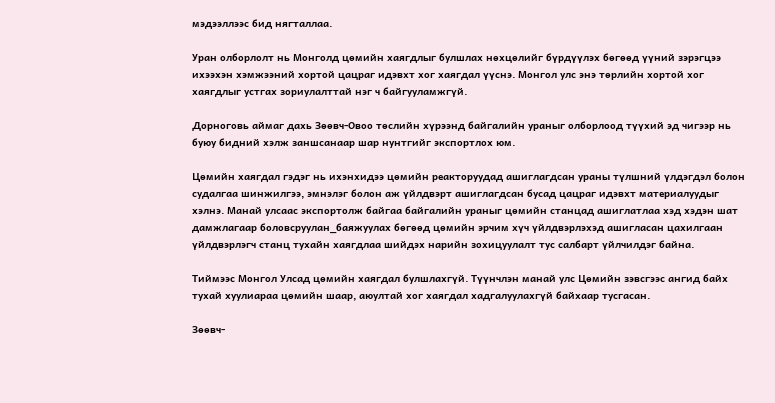мэдээллээс бид нягталлаа.

Уран олборлолт нь Монголд цөмийн хаягдлыг булшлах нөхцөлийг бүрдүүлэх бөгөөд үүний зэрэгцээ ихээхэн хэмжээний хортой цацраг идэвхт хог хаягдал үүснэ. Монгол улс энэ төрлийн хортой хог хаягдлыг устгах зориулалттай нэг ч байгууламжгүй.

Дорноговь аймаг дахь Зөөвч-Овоо төслийн хүрээнд байгалийн ураныг олборлоод түүхий эд чигээр нь буюу бидний хэлж заншсанаар шар нунтгийг экспортлох юм.

Цөмийн хаягдал гэдэг нь ихэнхидээ цөмийн реакторуудад ашиглагдсан ураны түлшний үлдэгдэл болон судалгаа шинжилгээ, эмнэлэг болон аж үйлдвэрт ашиглагдсан бусад цацраг идэвхт материалуудыг хэлнэ. Манай улсаас экспортолж байгаа байгалийн ураныг цөмийн станцад ашиглатлаа хэд хэдэн шат дамжлагаар боловсруулан_баяжуулах бөгөөд цөмийн эрчим хүч үйлдвэрлэхэд ашигласан цахилгаан үйлдвэрлэгч станц тухайн хаягдлаа шийдэх нарийн зохицуулалт тус салбарт үйлчилдэг байна.

Тиймээс Монгол Улсад цөмийн хаягдал булшлахгүй. Түүнчлэн манай улс Цөмийн зэвсгээс ангид байх тухай хуулиараа цөмийн шаар, аюултай хог хаягдал хадгалуулахгүй байхаар тусгасан.

Зөөвч-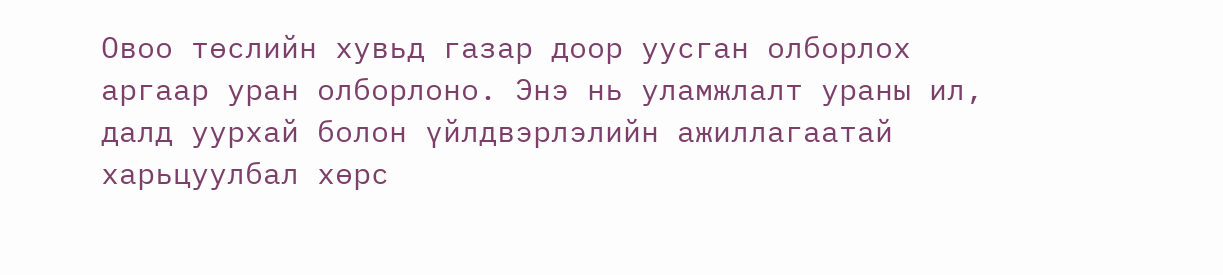Овоо төслийн хувьд газар доор уусган олборлох аргаар уран олборлоно. Энэ нь уламжлалт ураны ил, далд уурхай болон үйлдвэрлэлийн ажиллагаатай харьцуулбал хөрс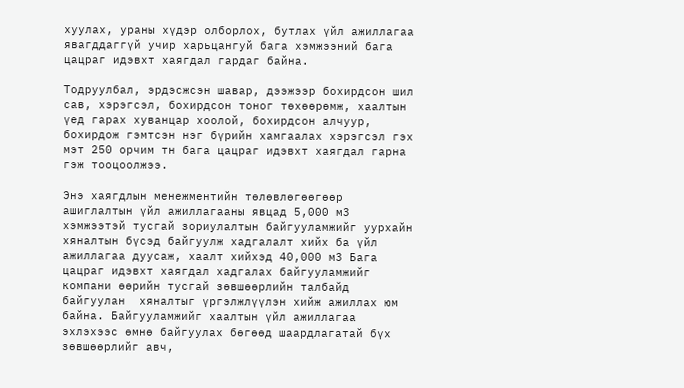хуулах, ураны хүдэр олборлох, бутлах үйл ажиллагаа явагддаггүй учир харьцангуй бага хэмжээний бага цацраг идэвхт хаягдал гардаг байна.

Тодруулбал, эрдэсжсэн шавар, дээжээр бохирдсон шил сав, хэрэгсэл, бохирдсон тоног төхөөрөмж, хаалтын үед гарах хуванцар хоолой, бохирдсон алчуур, бохирдож гэмтсэн нэг бүрийн хамгаалах хэрэгсэл гэх мэт 250 орчим тн бага цацраг идэвхт хаягдал гарна гэж тооцоолжээ.

Энэ хаягдлын менежментийн төлөвлөгөөгөөр ашиглалтын үйл ажиллагааны явцад 5,000 м3 хэмжээтэй тусгай зориулалтын байгууламжийг уурхайн хяналтын бүсэд байгуулж хадгалалт хийх ба үйл ажиллагаа дуусаж, хаалт хийхэд 40,000 м3 Бага цацраг идэвхт хаягдал хадгалах байгууламжийг компани өөрийн тусгай зөвшөөрлийн талбайд байгуулан  хяналтыг үргэлжлүүлэн хийж ажиллах юм байна. Байгууламжийг хаалтын үйл ажиллагаа эхлэхээс өмнө байгуулах бөгөөд шаардлагатай бүх зөвшөөрлийг авч,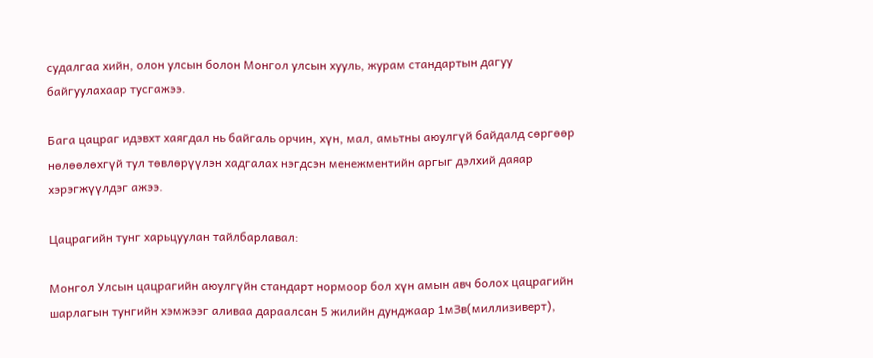судалгаа хийн, олон улсын болон Монгол улсын хууль, журам стандартын дагуу байгуулахаар тусгажээ.

Бага цацраг идэвхт хаягдал нь байгаль орчин, хүн, мал, амьтны аюулгүй байдалд сөргөөр нөлөөлөхгүй тул төвлөрүүлэн хадгалах нэгдсэн менежментийн аргыг дэлхий даяар хэрэгжүүлдэг ажээ.

Цацрагийн тунг харьцуулан тайлбарлавал:

Монгол Улсын цацрагийн аюулгүйн стандарт нормоор бол хүн амын авч болох цацрагийн шарлагын тунгийн хэмжээг аливаа дараалсан 5 жилийн дунджаар 1мЗв(миллизиверт),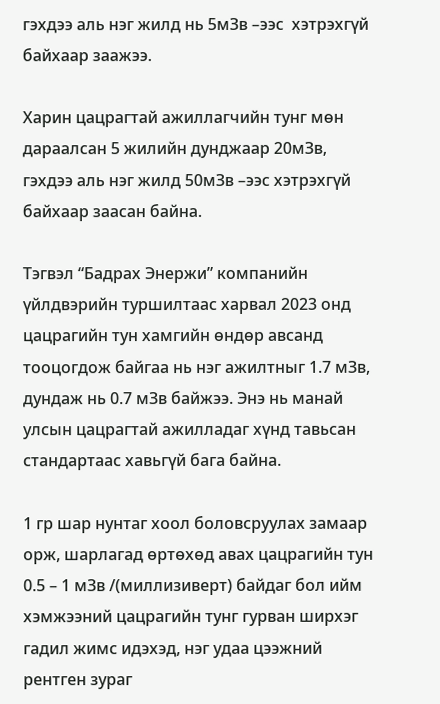гэхдээ аль нэг жилд нь 5мЗв –ээс  хэтрэхгүй байхаар заажээ.

Харин цацрагтай ажиллагчийн тунг мөн дараалсан 5 жилийн дунджаар 20мЗв, гэхдээ аль нэг жилд 50мЗв –ээс хэтрэхгүй байхаар заасан байна.

Тэгвэл “Бадрах Энержи” компанийн үйлдвэрийн туршилтаас харвал 2023 онд цацрагийн тун хамгийн өндөр авсанд тооцогдож байгаа нь нэг ажилтныг 1.7 мЗв, дундаж нь 0.7 мЗв байжээ. Энэ нь манай улсын цацрагтай ажилладаг хүнд тавьсан стандартаас хавьгүй бага байна.

1 гр шар нунтаг хоол боловсруулах замаар орж, шарлагад өртөхөд авах цацрагийн тун 0.5 – 1 мЗв /(миллизиверт) байдаг бол ийм хэмжээний цацрагийн тунг гурван ширхэг гадил жимс идэхэд, нэг удаа цээжний рентген зураг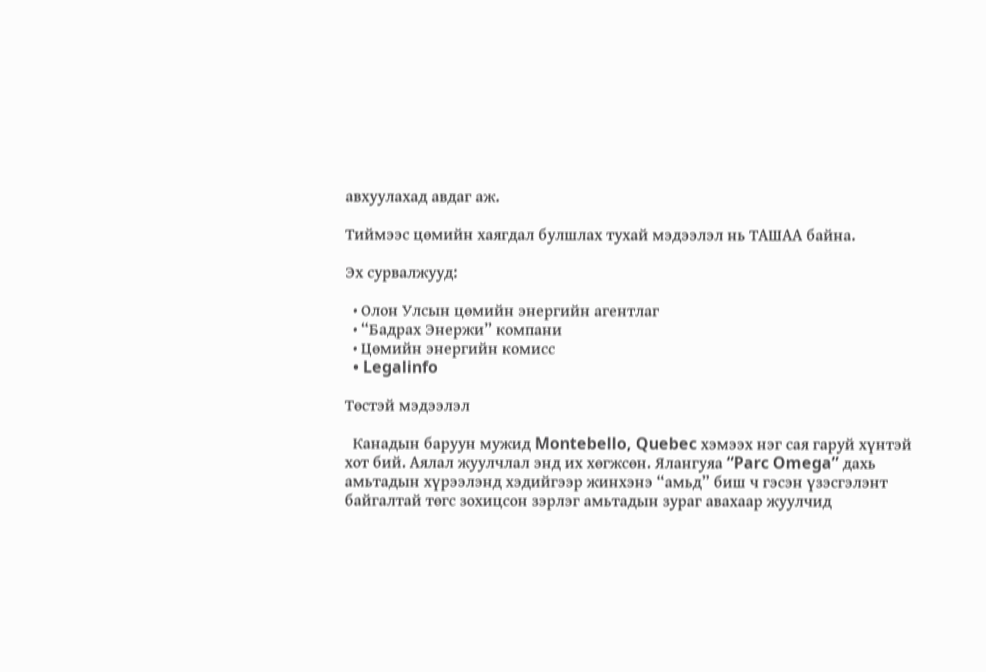авхуулахад авдаг аж.

Тиймээс цөмийн хаягдал булшлах тухай мэдээлэл нь ТАШАА байна.

Эх сурвалжууд:

  • Олон Улсын цөмийн энергийн агентлаг
  • “Бадрах Энержи” компани
  • Цөмийн энергийн комисс
  • Legalinfo

Төстэй мэдээлэл

  Канадын баруун мужид Montebello, Quebec хэмээх нэг сая гаруй хүнтэй хот бий. Аялал жуулчлал энд их хөгжсөн. Ялангуяа “Parc Omega” дахь амьтадын хүрээлэнд хэдийгээр жинхэнэ “амьд” биш ч гэсэн үзэсгэлэнт байгалтай төгс зохицсон зэрлэг амьтадын зураг авахаар жуулчид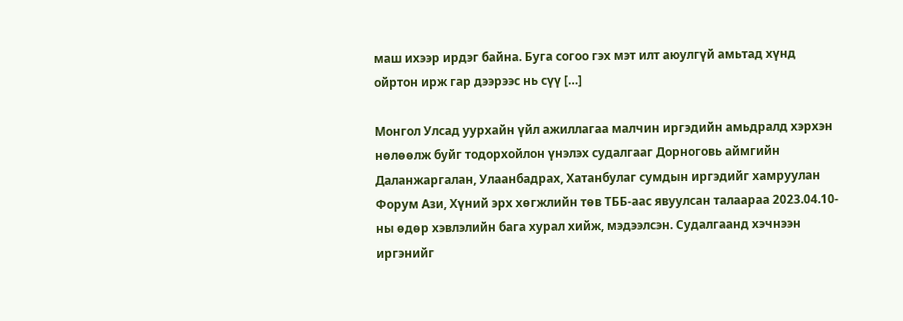маш ихээр ирдэг байна. Буга согоо гэх мэт илт аюулгүй амьтад хүнд ойртон ирж гар дээрээс нь сүү […]

Монгол Улсад уурхайн үйл ажиллагаа малчин иргэдийн амьдралд хэрхэн нөлөөлж буйг тодорхойлон үнэлэх судалгааг Дорноговь аймгийн Даланжаргалан, Улаанбадрах, Хатанбулаг сумдын иргэдийг хамруулан Форум Ази, Хүний эрх хөгжлийн төв ТББ-аас явуулсан талаараа 2023.04.10-ны өдөр хэвлэлийн бага хурал хийж, мэдээлсэн. Судалгаанд хэчнээн иргэнийг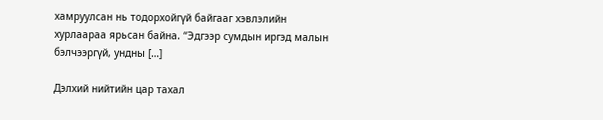хамруулсан нь тодорхойгүй байгааг хэвлэлийн хурлаараа ярьсан байна. “Эдгээр сумдын иргэд малын бэлчээргүй, ундны […]

Дэлхий нийтийн цар тахал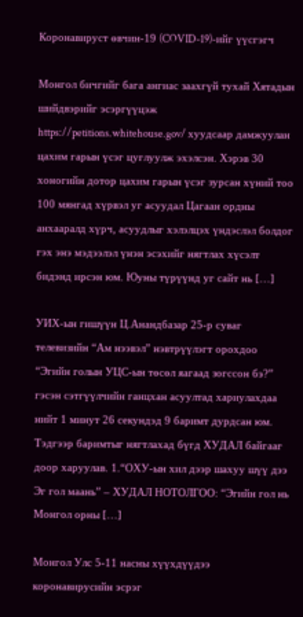Коронавируст өвчин-19 (COVID-19)-ийг үүсгэгч

Монгол бичгийг бага ангиас заахгүй тухай Хятадын шийдвэрийг эсэргүүцэж https://petitions.whitehouse.gov/ хуудсаар дамжуулан цахим гарын үсэг цуглуулж эхэлсэн. Хэрэв 30 хоногийн дотор цахим гарын үсэг зурсан хүний тоо 100 мянгад хүрвэл уг асуудал Цагаан ордны анхааралд хүрч, асуудлыг хэлэлцэх үндэслэл болдог гэх энэ мэдээлэл үнэн эсэхийг нягтлах хүсэлт бидэнд ирсэн юм. Юуны түрүүнд уг сайт нь […]

УИХ-ын гишүүн Ц.Анандбазар 25-р суваг телевизийн “Ам нээвэл” нэвтрүүлэгт орохдоо “Эгийн голын УЦС-ын төсөл яагаад зогссон бэ?” гэсэн сэтгүүлчийн ганцхан асуултад хариулахдаа нийт 1 минут 26 секундэд 9 баримт дурдсан юм. Тэдгээр баримтыг нягтлахад бүгд ХУДАЛ байгааг доор харуулав. 1.“ОХУ-ын хил дээр шахуу шүү дээ Эг гол маань” – ХУДАЛ НОТОЛГОО: “Эгийн гол нь Монгол орны […]

Монгол Улс 5-11 насны хүүхдүүдээ коронавирусийн эсрэг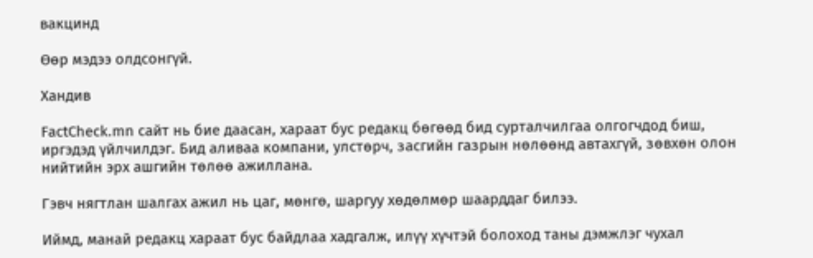вакцинд

Өөр мэдээ олдсонгүй.

Хандив

FactCheck.mn сайт нь бие даасан, хараат бус редакц бөгөөд бид сурталчилгаа олгогчдод биш, иргэдэд үйлчилдэг. Бид аливаа компани, улстөрч, засгийн газрын нөлөөнд автахгүй, зөвхөн олон нийтийн эрх ашгийн төлөө ажиллана.

Гэвч нягтлан шалгах ажил нь цаг, мөнгө, шаргуу хөдөлмөр шаарддаг билээ.

Иймд, манай редакц хараат бус байдлаа хадгалж, илүү хүчтэй болоход таны дэмжлэг чухал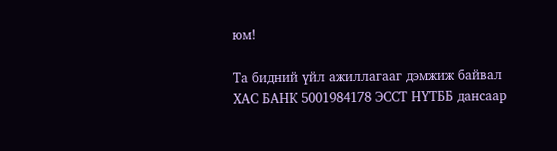юм!

Та бидний үйл ажиллагааг дэмжиж байвал ХАС БАНК 5001984178 ЭССТ НҮТББ дансаар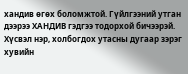хандив өгөх боломжтой. Гүйлгээний утган дээрээ ХАНДИВ гэдгээ тодорхой бичээрэй. Хүсвэл нэр, холбогдох утасны дугаар зэрэг хувийн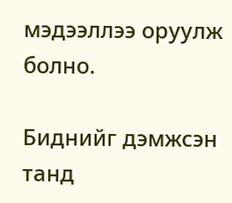мэдээллээ оруулж болно.

Биднийг дэмжсэн танд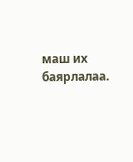маш их баярлалаа.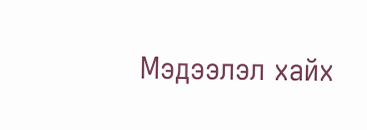Мэдээлэл хайх